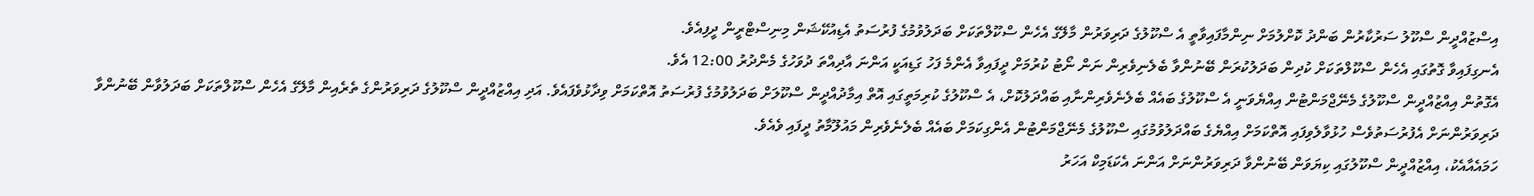އިސްޒުއްދީން ސްކޫލު ސަރުކާރުން ބަންދު ކޮށްލުމަށް ނިންމާފައިވާތީ އެ ސްކޫލުގެ ދަރިވަރުން މާލޭގެ އެހެން ސްކޫލްތަކަށް ބަދަލުވުމުގެ ފުރުސަތު އެޑިއުކޭޝަން މިނިސްޓްރީން ދީފިއެވެ.
އެނގިފައިވާ ގޮތުގައި އެހެން ސްކޫލްތަކަށް ކުދިން ބަދަލުކުރަން ބޭނުންވާ ބެލެނިވެރިން ނަން ނޯޓު ކުރުމަށް ދީފައިވާ އެންމެ ފަހު ގަޑިއަކީ އަންނަ އާދިއްތަ ދުވަހުގެ މެންދުރު 12:00 އެވެ.
އެގޮތުން އިއްޒުއްދީން ސްކޫލުގެ މެނޭޖްމަންޓުން އިއްޔެވަނީ އެ ސްކޫލުގެ ބައެއް ބެލެނެވެރިންނާއި ބައްދަލުކޮށް، އެ ސްކޫލުގެ ކުރިމަތީގައި އޮތް އިމާދުއްދީން ސްކޫލަށް ބަދަލުވުމުގެ ފުރުސަތު އޮތްކަމަށް ވިދާޅުވެފައެވެ. އަދި އިއްޒުއްދީން ސްކޫލުގެ ދަރިވަރުންގެ ތެރެއިން މާލޭގެ އެހެން ސްކޫލްތަކަށް ބަދަލުވާން ބޭނުންވާ ދަރިވަރުންނަށް އެފުރުސަތުވެސް ހުޅުވާލެވިފައި އޮތްކަމަށް އިއްޔެގެ ބައްދަލުވުމުގައި ސްކޫލުގެ މެނޭޖްމަންޓުން އެންގިކަމަށް ބައެއް ބެލެނެވެރިން މައުލޫމާތު ދީފައި ވެއެވެ.
ހަމައެއާއެކު، އިއްޒުއްދީން ސްކޫލުގައި ކިޔަވަން ބޭނުންވާ ދަރިވަރުންނަށް އަންނަ އެކަޑަމިކް އަހަރު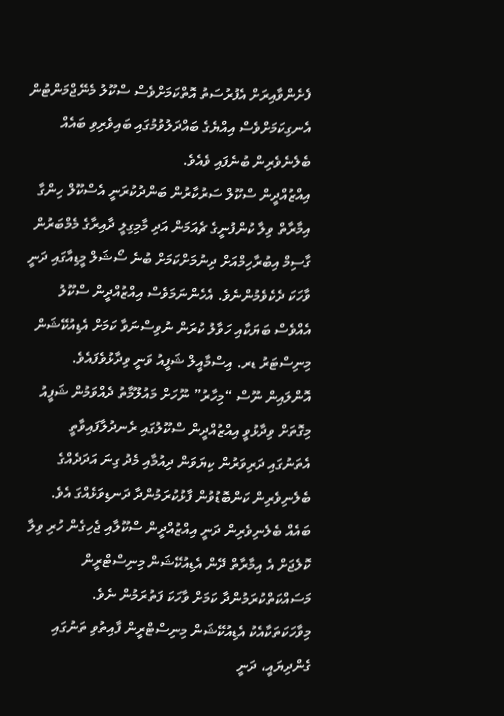ފެށެންވާއިރަށް އެފުރުސަތު އޮތްކަމަށްވެސް ސްކޫލު މެނޭޖްމަންޓުން އެނގިކަމަށްވެސް އިއްޔެގެ ބައްދަލުވުމުގައި ބައިވެރިވި ބައެއް ބެލެނެވެރިން ބުނެފައި ވެއެވެ.
އިއްޒުއްދީން ސްކޫލް ސަރުކާރުން ބަންދުކުރަނީ އެސްކޫލް ހިންގާ އިމާރާތް ވިލާ ކުންފުނީގެ ޗެއަމަން އަދި މާމިގިލީ ދާއިރާގެ މެމްބަރުން ގާސިމް އިބުރާހިމްއަށް ދިނުމަށްކަމަށް ބުނެ ސޯޝަލް މީޑިއާގައި ދަނީ ވާހަކަ ދެކެވެމުންނެވެ. އެހެންނަމަވެސް އިއްޒުއްދީން ސްކޫލު އެއްވެސް ބަޔަކާއި ހަވާލު ކުރަން ނުވިސްނަވާ ކަމަށް އެޑިއުކޭޝަން މިނިސްޓަރު ޑރ. އިސްމާއީލް ޝަފީއު ވަނީ ވިދާޅުވެފައެވެ.
އޮންލައިން ނޫސް “މިހާރު” ނޫހަށް މައުލޫމާތު ދެއްވަމުން ޝަފީއު މިގޮތަށް ވިދާޅުވީ އިއްޒުއްދީން ސްކޫލުގައި ރެނދުލާފައިވާތީ އެތަނުގައި ދަރިވަރުން ކިޔަވަން ދިއުމާއި މެދު ގިނަ އަދަދެއްގެ ބެލެނިވެރިން ކަންބޮޑުވުން ފާޅުކުރަމުންދާ ދަނޑިވަޅެއްގަ އެވެ. ބައެއް ބެލެނިވެރިން ދަނީ އިއްޒުއްދީން ސްކޫލާއި ޖެހިގެން ހުރި ވިލާ ކޮލެޖަށް އެ އިމާރާތް ދޭން އެޑިއުކޭޝަން މިނިސްޓްރީން މަސައްކަތްކުރަމުންދާ ކަމަށް ވާހަކަ ފަތުރަމުން ނެވެ.
މިވާހަކަތަކާއެކު އެޑިއުކޭޝަން މިނިސްޓްރީން ފާއިތުވި ތަނުގައި ގެންދިޔައީ، ދަނީ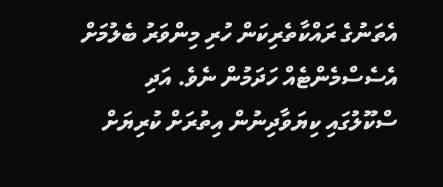އެތަނުގެ ރައްކާތެރިކަން ހުރި މިންވަރު ބެލުމަށް އެސެސްމެންޓެއް ހަދަމުން ނެވެ. އަދި ސްކޫލުގައި ކިޔަވާދިނުން އިތުރަށް ކުރިޔަށް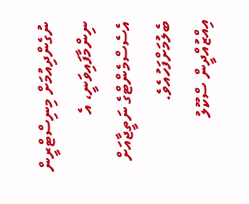ނުގެންދިއުމަށް މިނިސްޓްރީން ނިންމާފައިވަނީ، އެ އެސެސްމެންޓްގެ ނަތީޖާއަށް ބެލުމަށްފަހުއެވެ.
އިއްޒުއްދީން ސްކޫލު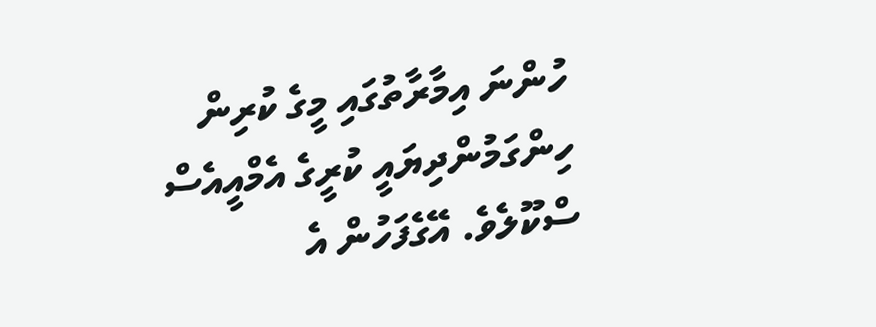ހުންނަ އިމާރާތުގައި މީގެ ކުރިން ހިންގަމުންދިޔައީ ކުރީގެ އެމްއީއެސް ސްކޫލެވެ. އޭގެފަހުން އެ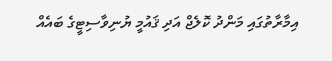އިމާރާތުގައި މަންދު ކޮލެޖް އަދި ޤައުމީ ޔުނިވާސިޓީގެ ބައެއް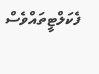ފެކަލްޓީތައްވެސް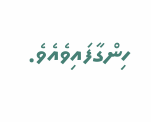ހިންގާފައިވެއެވެ.